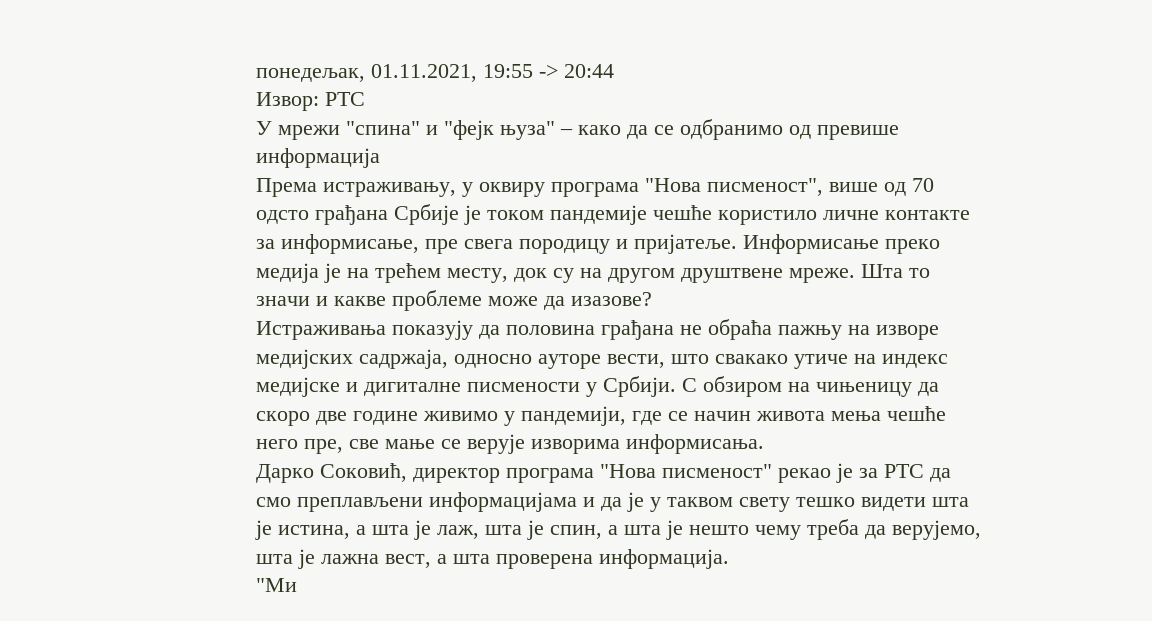понедељак, 01.11.2021, 19:55 -> 20:44
Извор: РТС
У мрежи "спинa" и "фејк њузa" – како да се одбранимо од превише информација
Према истраживању, у оквиру програма "Нова писменост", више од 70 одсто грађана Србије је током пандемије чешће користило личне контакте за информисање, пре свега породицу и пријатеље. Информисање преко медија је на трећем месту, док су на другом друштвене мреже. Шта то значи и какве проблеме може да изазове?
Истраживања показују да половина грађана не обраћа пажњу на изворе медијских садржаја, односно ауторе вести, што свакако утиче на индекс медијске и дигиталне писмености у Србији. С обзиром на чињеницу да скоро две године живимо у пандемији, где се начин живота мења чешће него пре, све мање се верује изворима информисања.
Дарко Соковић, директор програма "Нова писменост" рекао је за РТС да смо преплављeни информацијама и да је у таквом свету тешко видети шта је истина, а шта је лаж, шта је спин, а шта је нешто чему треба да верујемо, шта је лажна вест, а шта проверена информација.
"Ми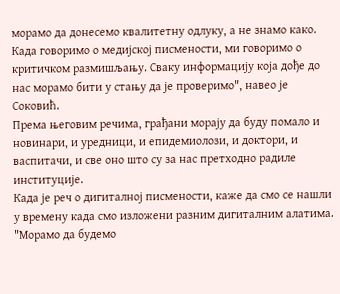морамо да донесемо квалитетну одлуку, а не знамо како. Када говоримо о медијској писмености, ми говоримо о критичком размишљању. Сваку информацију која дође до нас морамо бити у стању да је проверимо", навео је Соковић.
Према његовим речима, грађани морају да буду помало и новинари, и уредници, и епидемиолози, и доктори, и васпитачи, и све оно што су за нас претходно радиле институције.
Када је реч о дигиталној писмености, каже да смо се нашли у времену када смо изложени разним дигиталним алатима.
"Морамо да будемо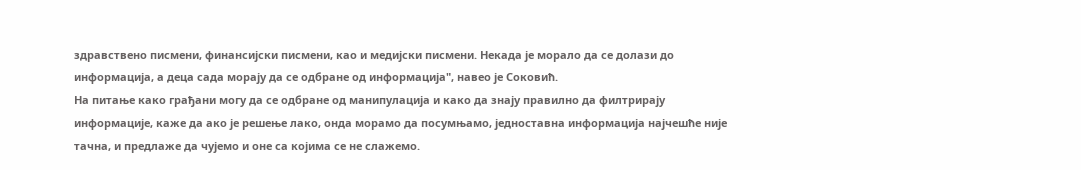здравствено писмени, финансијски писмени, као и медијски писмени. Некада је морало да се долази до информација, а деца сада морају да се одбране од информација", навео је Соковић.
На питање како грађани могу да се одбране од манипулација и како да знају правилно да филтрирају информације, каже да ако је решење лако, онда морамо да посумњамо, једноставна информација најчешће није тачна, и предлаже да чујемо и оне са којима се не слажемо.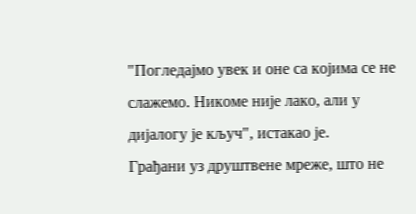"Погледајмо увек и оне са којима се не слажемо. Никоме није лако, али у дијалогу је кључ", истакао је.
Грађани уз друштвене мреже, што не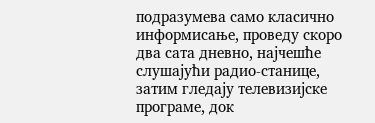подразумева само класично информисање, проведу скоро два сата дневно, најчешће слушајући радио-станице, затим гледају телевизијске програме, док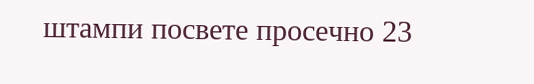штампи посвете просечно 23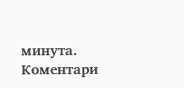минута.
Коментари